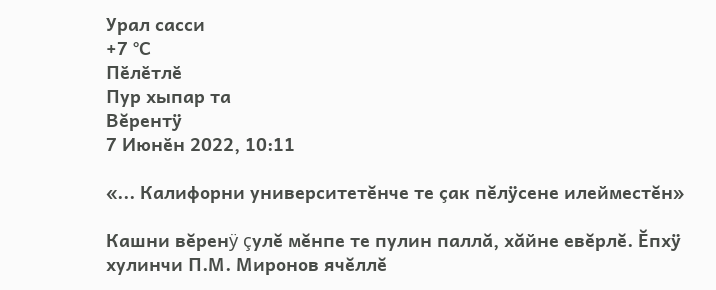Урал сасси
+7 °С
Пӗлӗтлӗ
Пур хыпар та
Вĕрентÿ
7 Июнӗн 2022, 10:11

«... Калифорни университетĕнче те çак пĕлÿсене илейместĕн»

Кашни вĕренÿ çулĕ мĕнпе те пулин паллă, хăйне евĕрлĕ. Ĕпхÿ хулинчи П.М. Миронов ячĕллĕ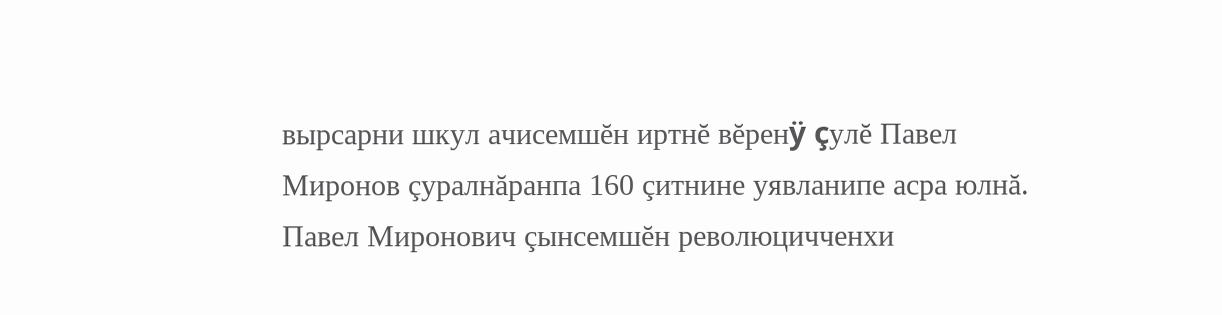вырсарни шкул ачисемшĕн иртнĕ вĕренÿ çулĕ Павел Миронов çуралнăранпа 160 çитнине уявланипе асра юлнă. Павел Миронович çынсемшĕн революцичченхи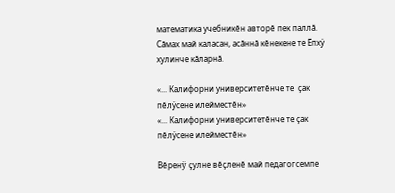математика учебникĕн авторĕ пек паллă. Сăмах май каласан, асăннă кĕнекене те Ĕпхÿ хулинче кăларнă.

«... Калифорни университетĕнче те  çак пĕлÿсене илейместĕн»
«... Калифорни университетĕнче те çак пĕлÿсене илейместĕн»

Вĕренÿ çулне вĕçленĕ май педагогсемпе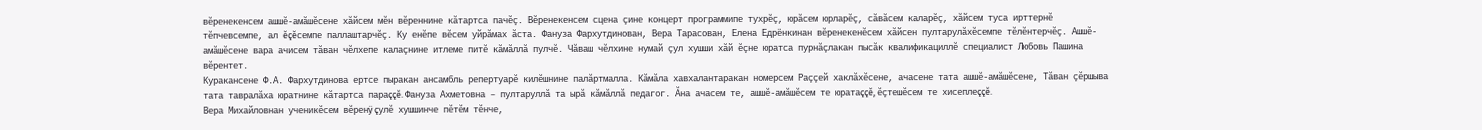вĕренекенсем ашшĕ-амăшĕсене хăйсем мĕн вĕреннине кăтартса пачĕç. Вĕренекенсем сцена çине концерт программипе тухрĕç, юрăсем юрларĕç, сăвăсем каларĕç, хăйсем туса ирттернĕ тĕпчевсемпе, ал ĕçĕсемпе паллаштарчĕç. Ку енĕпе вĕсем уйрăмах ăста. Фануза Фархутдинован, Вера Тарасован, Елена Едрёнкинан вĕренекенĕсем хăйсен пултарулăхĕсемпе тĕлĕнтерчĕç. Ашшĕ-амăшĕсене вара ачисем тăван чĕлхепе калаçнине итлеме питĕ кăмăллă пулчĕ. Чăваш чĕлхине нумай çул хушши хăй ĕçне юратса пурнăçлакан пысăк квалификациллĕ специалист Любовь Пашина вĕрентет.
Куракансене Ф.А. Фархутдинова ертсе пыракан ансамбль репертуарĕ килĕшнине палăртмалла. Кăмăла хавхалантаракан номерсем Раççей хаклăхĕсене, ачасене тата ашшĕ-амăшĕсене, Тăван çĕршыва тата тавралăха юратнине кăтартса параççĕ. Фануза Ахметовна – пултаруллă та ырă кăмăллă педагог. Ăна ачасем те, ашшĕ-амăшĕсем те юратаççĕ, ĕçтешĕсем те хисеплеççĕ.
Вера Михайловнан ученикĕсем вĕренÿ çулĕ хушшинче пĕтĕм тĕнче,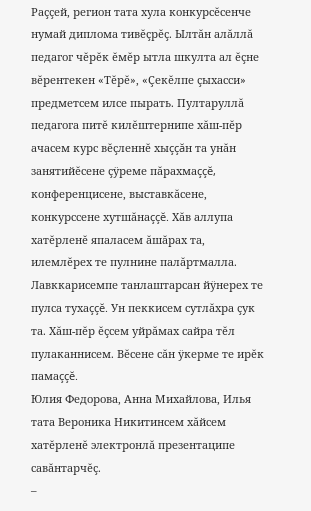Раççей, регион тата хула конкурсĕсенче нумай диплома тивĕçрĕç. Ылтăн алăллă педагог чĕрĕк ĕмĕр ытла шкулта ал ĕçне вĕрентекен «Тĕрĕ», «Çекĕлпе çыхасси» предметсем илсе пырать. Пултаруллă педагога питĕ килĕштернипе хăш-пĕр ачасем курс вĕçленнĕ хыççăн та унăн занятийĕсене çÿреме пăрахмаççĕ, конференцисене, выставкăсене, конкурссене хутшăнаççĕ. Хăв аллупа хатĕрленĕ япаласем ăшăрах та, илемлĕрех те пулнине палăртмалла. Лавккарисемпе танлаштарсан йÿнерех те пулса тухаççĕ. Ун пеккисем сутлăхра çук та. Хăш-пĕр ĕçсем уйрăмах сайра тĕл пулаканнисем. Вĕсене сăн ÿкерме те ирĕк памаççĕ.
Юлия Федорова, Анна Михайлова, Илья тата Вероника Никитинсем хăйсем хатĕрленĕ электронлă презентаципе савăнтарчĕç.
–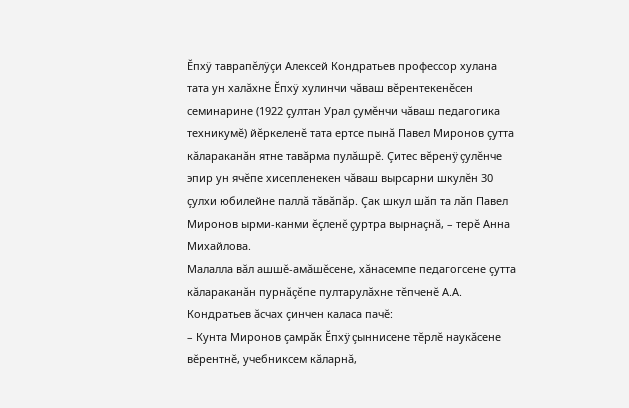Ĕпхÿ таврапĕлÿçи Алексей Кондратьев профессор хулана тата ун халăхне Ĕпхÿ хулинчи чăваш вĕрентекенĕсен семинарине (1922 çултан Урал çумĕнчи чăваш педагогика техникумĕ) йĕркеленĕ тата ертсе пынă Павел Миронов çутта кăлараканăн ятне тавăрма пулăшрĕ. Çитес вĕренÿ çулĕнче эпир ун ячĕпе хисепленекен чăваш вырсарни шкулĕн 30 çулхи юбилейне паллă тăвăпăр. Çак шкул шăп та лăп Павел Миронов ырми-канми ĕçленĕ çуртра вырнаçнă, – терĕ Анна Михайлова.
Малалла вăл ашшĕ-амăшĕсене, хăнасемпе педагогсене çутта кăлараканăн пурнăçĕпе пултарулăхне тĕпченĕ А.А. Кондратьев ăсчах çинчен каласа пачĕ:
– Кунта Миронов çамрăк Ĕпхÿ çыннисене тĕрлĕ наукăсене вĕрентнĕ, учебниксем кăларнă,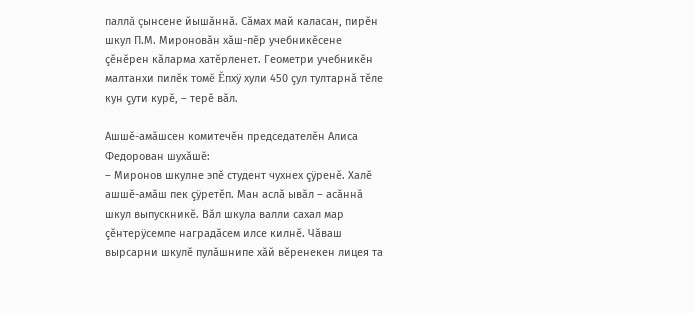паллă çынсене йышăннă. Сăмах май каласан, пирĕн шкул П.М. Мироновăн хăш-пĕр учебникĕсене çĕнĕрен кăларма хатĕрленет. Геометри учебникĕн малтанхи пилĕк томĕ Ĕпхÿ хули 450 çул тултарнă тĕле кун çути курĕ, – терĕ вăл.

Ашшĕ-амăшсен комитечĕн председателĕн Алиса Федорован шухăшĕ:
– Миронов шкулне эпĕ студент чухнех çÿренĕ. Халĕ ашшĕ-амăш пек çÿретĕп. Ман аслă ывăл – асăннă шкул выпускникĕ. Вăл шкула валли сахал мар çĕнтерÿсемпе наградăсем илсе килнĕ. Чăваш вырсарни шкулĕ пулăшнипе хăй вĕренекен лицея та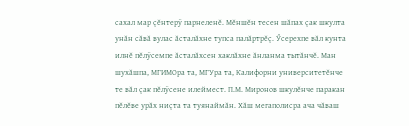сахал мар çĕнтерÿ парнеленĕ. Мĕншĕн тесен шăпах çак шкулта унăн сăвă вулас ăсталăхне тупса палăртрĕç. Ӳсерехпе вăл кунта илнĕ пĕлÿсемпе ăсталăхсен хаклăхне ăнланма тытăнчĕ. Ман шухăшпа, МГИМОра та, МГУра та, Калифорни университетĕнче те вăл çак пĕлÿсене илеймест. П.М. Миронов шкулĕнче паракан пĕлĕве урăх ниçта та туянаймăн. Хăш мегаполисра ача чăваш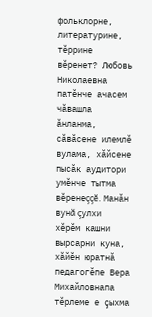фольклорне, литературине, тĕррине вĕренет? Любовь Николаевна патĕнче ачасем чăвашла ăнланма, сăвăсене илемлĕ вулама, хăйсене пысăк аудитори умĕнче тытма вĕренеççĕ. Манăн вунă çулхи хĕрĕм кашни вырсарни куна, хăйĕн юратнă педагогĕпе Вера Михайловнапа тĕрлеме е çыхма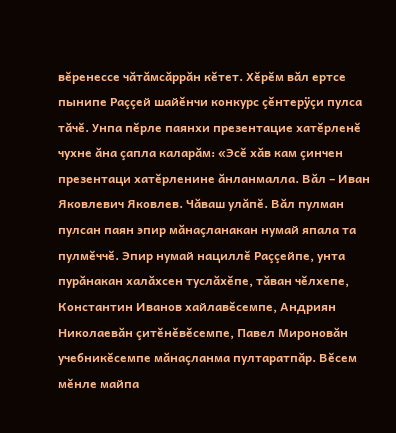вĕренессе чăтăмсăррăн кĕтет. Хĕрĕм вăл ертсе пынипе Раççей шайĕнчи конкурс çĕнтерÿçи пулса тăчĕ. Унпа пĕрле паянхи презентацие хатĕрленĕ чухне ăна çапла каларăм: «Эсĕ хăв кам çинчен презентаци хатĕрленине ăнланмалла. Вăл – Иван Яковлевич Яковлев. Чăваш улăпĕ. Вăл пулман пулсан паян эпир мăнаçланакан нумай япала та пулмĕччĕ. Эпир нумай нациллĕ Раççейпе, унта пурăнакан халăхсен туслăхĕпе, тăван чĕлхепе, Константин Иванов хайлавĕсемпе, Андриян Николаевăн çитĕнĕвĕсемпе, Павел Мироновăн учебникĕсемпе мăнаçланма пултаратпăр. Вĕсем мĕнле майпа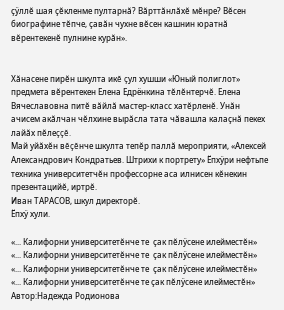çÿллĕ шая çĕкленме пултарнă? Вăрттăнлăхĕ мĕнре? Вĕсен биографине тĕпче, çавăн чухне вĕсен кашнин юратнă вĕрентекенĕ пулнине курăн».


Хăнасене пирĕн шкулта икĕ çул хушши «Юный полиглот» предмета вĕрентекен Елена Едрёнкина тĕлĕнтерчĕ. Елена Вячеславовна питĕ вăйлă мастер-класс хатĕрленĕ. Унăн ачисем акăлчан чĕлхине вырăсла тата чăвашла калаçнă пекех лайăх пĕлеççĕ.
Май уйăхĕн вĕçĕнче шкулта тепĕр паллă мероприяти, «Алексей Александрович Кондратьев. Штрихи к портрету» Ĕпхÿри нефтьпе техника университетчĕн профессорне аса илнисен кĕнекин презентацийĕ, иртрĕ.
Иван ТАРАСОВ, шкул директорĕ.
Ĕпхÿ хули.

«... Калифорни университетĕнче те  çак пĕлÿсене илейместĕн»
«... Калифорни университетĕнче те  çак пĕлÿсене илейместĕн»
«... Калифорни университетĕнче те  çак пĕлÿсене илейместĕн»
«... Калифорни университетĕнче те çак пĕлÿсене илейместĕн»
Автор:Надежда Родионова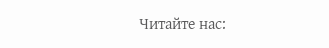Читайте нас: